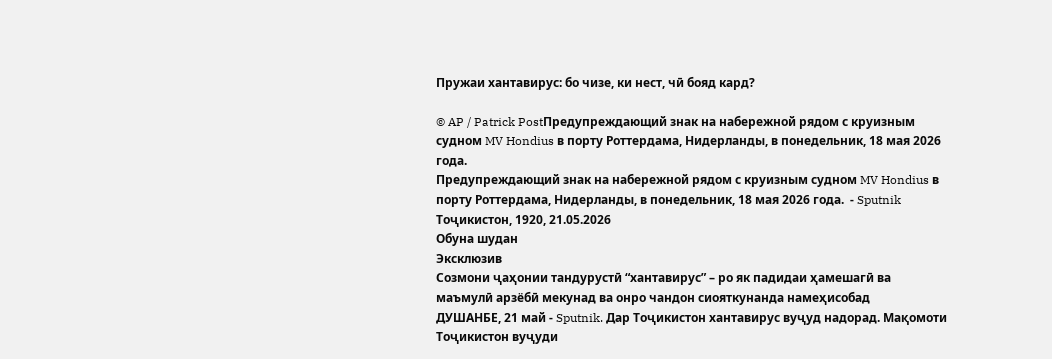Пружаи хантавирус: бо чизе, ки нест, чӣ бояд кард?

© AP / Patrick PostПредупреждающий знак на набережной рядом с круизным судном MV Hondius в порту Роттердама, Нидерланды, в понедельник, 18 мая 2026 года.
Предупреждающий знак на набережной рядом с круизным судном MV Hondius в порту Роттердама, Нидерланды, в понедельник, 18 мая 2026 года.  - Sputnik Тоҷикистон, 1920, 21.05.2026
Обуна шудан
Эксклюзив
Созмони ҷаҳонии тандурустӣ “хантавирус” – ро як падидаи ҳамешагӣ ва маъмулӣ арзёбӣ мекунад ва онро чандон сиояткунанда намеҳисобад
ДУШАНБЕ, 21 май - Sputnik. Дар Тоҷикистон хантавирус вуҷуд надорад. Мақомоти Тоҷикистон вуҷуди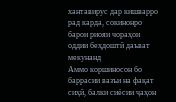хантавирус дар кишварро рад карда, сокинонро барои риояи чораҳои оддии беҳдоштӣ даъват мекунанд
Аммо коршиносон бо баррасии вазъи на фақат сиҳӣ, балки сиёсии ҷаҳон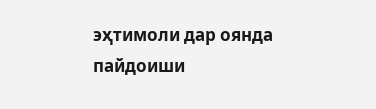эҳтимоли дар оянда пайдоиши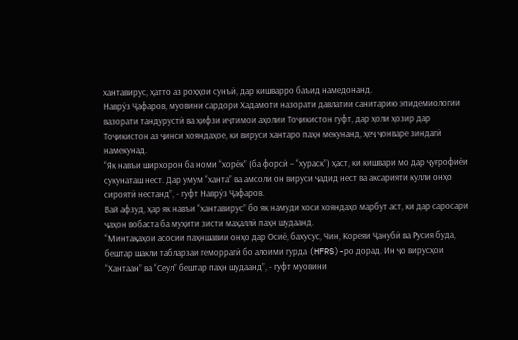хантавирус, ҳатто аз роҳҳои сунъӣ, дар кишварро баъид намедонанд.
Наврӯз Ҷафаров, муовини сардори Хадамоти назорати давлатии санитарию эпидемиологии вазорати тандурустӣ ва ҳифзи иҷтимои аҳолии Тоҷикистон гуфт, дар ҳоли ҳозир дар Тоҷикистон аз ҷинси хояндаҳое, ки вируси хантаро паҳн мекунанд, ҳеҷ ҷонваре зиндагӣ намекунад.
“Як навъи ширхорон ба номи “хорёк” (ба форсӣ – “хураск”) ҳаст, ки кишвари мо дар ҷуғрофиёи сукунаташ нест. Дар умум “ханта” ва амсоли он вируси ҷадид нест ва аксарияти кулли онҳо сироятӣ нестанд”, - гуфт Наврӯз Ҷафаров.
Вай афзуд, ҳар як навъи “хантавирус” бо як намуди хоси хояндаҳо марбут аст, ки дар саросари ҷаҳон вобаста ба муҳити зисти маҳаллӣ паҳн шудаанд.
“Минтақаҳои асосии паҳншавии онҳо дар Осиё, бахусус, Чин, Кореяи Ҷанубӣ ва Русия буда, бештар шакли табларзаи геморрагӣ бо алоими гурда (HFRS)-ро дорад. Ин ҷо вирусҳои “Хантаан” ва “Сеул” бештар паҳн шудаанд”, - гуфт муовини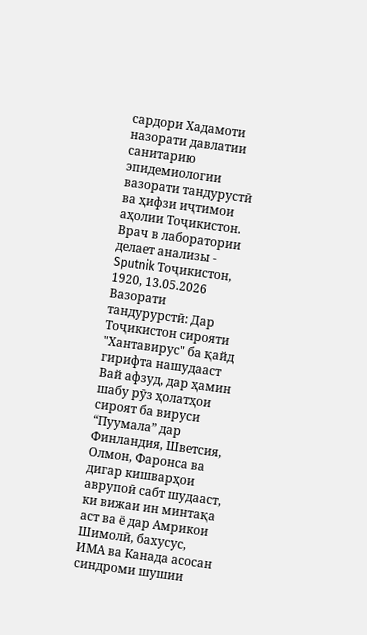сардори Хадамоти назорати давлатии санитарию эпидемиологии вазорати тандурустӣ ва ҳифзи иҷтимои аҳолии Тоҷикистон.
Врач в лаборатории делает анализы - Sputnik Тоҷикистон, 1920, 13.05.2026
Вазорати тандурурстӣ: Дар Тоҷикистон сирояти "Хантавирус" ба қайд гирифта нашудааст
Вай афзуд, дар ҳамин шабу рӯз ҳолатҳои сироят ба вируси “Пуумала” дар Финландия, Шветсия, Олмон, Фаронса ва дигар кишварҳои аврупоӣ сабт шудааст, ки вижаи ин минтақа аст ва ё дар Амрикои Шимолӣ, бахусус, ИМА ва Канада асосан синдроми шушии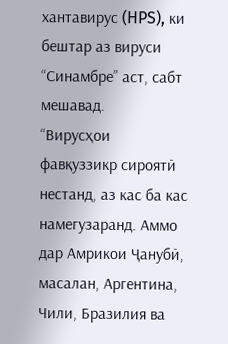хантавирус (HPS), ки бештар аз вируси “Синамбре” аст, сабт мешавад.
“Вирусҳои фавқуззикр сироятӣ нестанд, аз кас ба кас намегузаранд. Аммо дар Амрикои Ҷанубӣ, масалан, Аргентина, Чили, Бразилия ва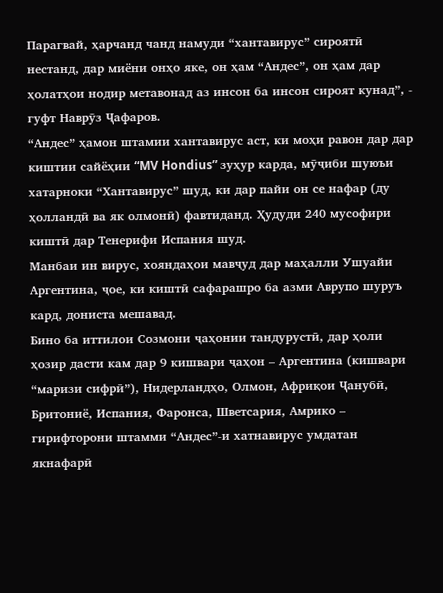Парагвай, ҳарчанд чанд намуди “хантавирус” сироятӣ нестанд, дар миёни онҳо яке, он ҳам “Андес”, он ҳам дар ҳолатҳои нодир метавонад аз инсон ба инсон сироят кунад”, - гуфт Наврӯз Ҷафаров.
“Андес” ҳамон штамии хантавирус аст, ки моҳи равон дар дар киштии сайёҳии “MV Hondius” зуҳур карда, мӯҷиби шуюъи хатарноки “Хантавирус” шуд, ки дар пайи он се нафар (ду ҳолландӣ ва як олмонӣ) фавтиданд. Ҳудуди 240 мусофири киштӣ дар Тенерифи Испания шуд.
Манбаи ин вирус, хояндаҳои мавҷуд дар маҳалли Ушуайи Аргентина, ҷое, ки киштӣ сафарашро ба азми Аврупо шуруъ кард, дониста мешавад.
Бино ба иттилои Созмони ҷаҳонии тандурустӣ, дар ҳоли ҳозир дасти кам дар 9 кишвари ҷаҳон – Аргентина (кишвари “маризи сифрӣ”), Нидерландҳо, Олмон, Африқои Ҷанубӣ, Бритониё, Испания, Фаронса, Шветсария, Амрико – гирифторони штамми “Андес”-и хатнавирус умдатан якнафарӣ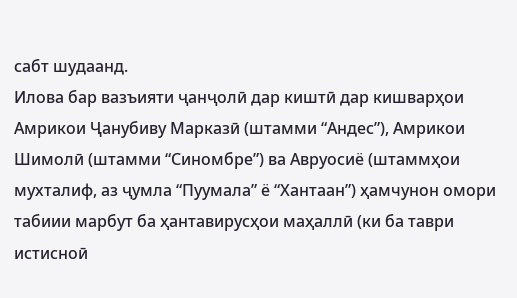сабт шудаанд.
Илова бар вазъияти ҷанҷолӣ дар киштӣ дар кишварҳои Амрикои Ҷанубиву Марказӣ (штамми “Андес”), Амрикои Шимолӣ (штамми “Синомбре”) ва Авруосиё (штаммҳои мухталиф, аз ҷумла “Пуумала” ё “Хантаан”) ҳамчунон омори табиии марбут ба ҳантавирусҳои маҳаллӣ (ки ба таври истисноӣ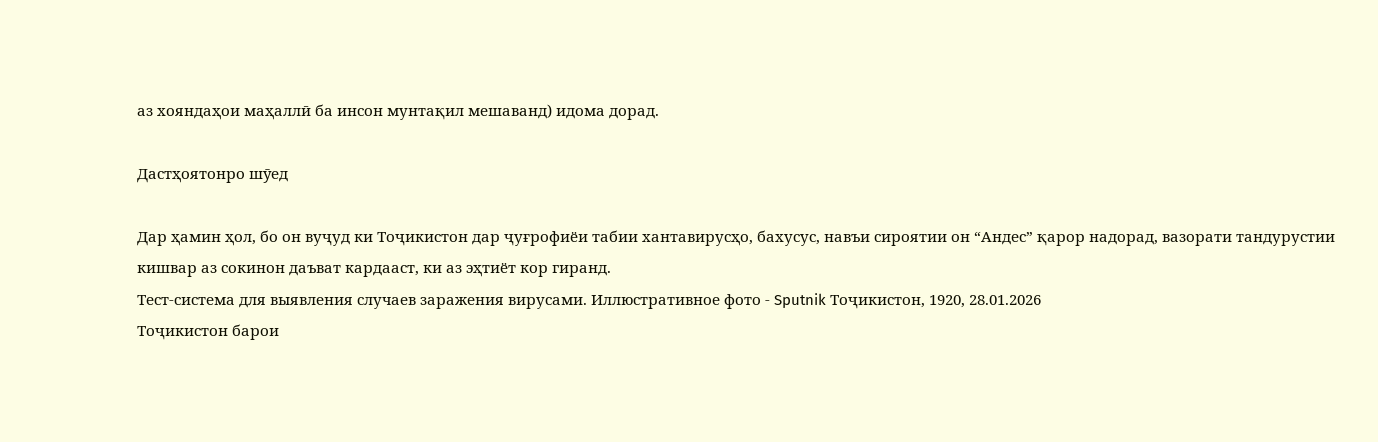аз хояндаҳои маҳаллӣ ба инсон мунтақил мешаванд) идома дорад.

Дастҳоятонро шӯед

Дар ҳамин ҳол, бо он вуҷуд ки Тоҷикистон дар ҷуғрофиёи табии хантавирусҳо, бахусус, навъи сироятии он “Андес” қарор надорад, вазорати тандурустии кишвар аз сокинон даъват кардааст, ки аз эҳтиёт кор гиранд.
Тест-система для выявления случаев заражения вирусами. Иллюстративное фото - Sputnik Тоҷикистон, 1920, 28.01.2026
Тоҷикистон барои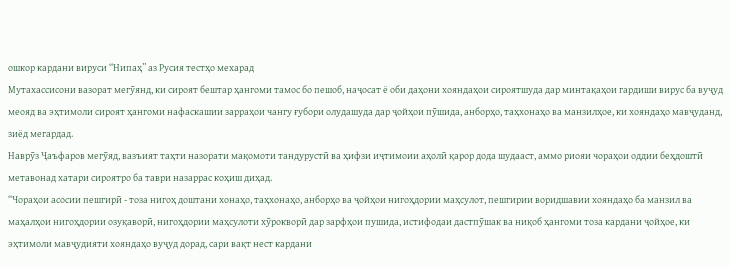ошкор кардани вируси “Нипаҳ” аз Русия тестҳо мехарад
Мутахассисони вазорат мегӯянд, ки сироят бештар ҳангоми тамос бо пешоб, наҷосат ё оби даҳони хояндаҳои сироятшуда дар минтақаҳои гардиши вирус ба вуҷуд меояд ва эҳтимоли сироят ҳангоми нафаскашии зарраҳои чангу ғубори олудашуда дар ҷойҳои пӯшида, анборҳо, таҳхонаҳо ва манзилҳое, ки хояндаҳо мавҷуданд, зиёд мегардад.
Наврӯз Ҷаъфаров мегӯяд, вазъият таҳти назорати мақомоти тандурустӣ ва ҳифзи иҷтимоии аҳолӣ қарор дода шудааст, аммо риояи чораҳои оддии беҳдоштӣ метавонад хатари сироятро ба таври назаррас коҳиш диҳад.
“Чораҳои асосии пешгирӣ - тоза нигоҳ доштани хонаҳо, таҳхонаҳо, анборҳо ва ҷойҳои нигоҳдории маҳсулот, пешгирии воридшавии хояндаҳо ба манзил ва маҳалҳои нигоҳдории озуқаворӣ, нигоҳдории маҳсулоти хӯрокворӣ дар зарфҳои пушида, истифодаи дастпӯшак ва ниқоб ҳангоми тоза кардани ҷойҳое, ки эҳтимоли мавҷудияти хояндаҳо вуҷуд дорад, сари вақт нест кардани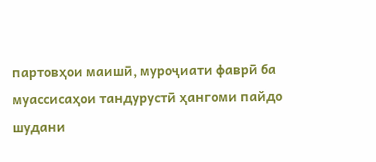партовҳои маишӣ, муроҷиати фаврӣ ба муассисаҳои тандурустӣ ҳангоми пайдо шудани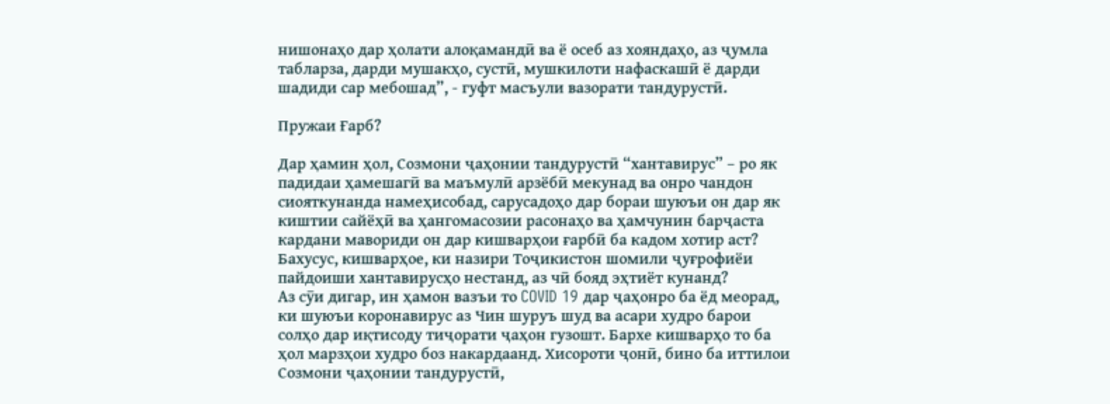нишонаҳо дар ҳолати алоқамандӣ ва ё осеб аз хояндаҳо, аз ҷумла табларза, дарди мушакҳо, сустӣ, мушкилоти нафаскашӣ ё дарди шадиди сар мебошад”, - гуфт масъули вазорати тандурустӣ.

Пружаи Ғарб?

Дар ҳамин ҳол, Созмони ҷаҳонии тандурустӣ “хантавирус” – ро як падидаи ҳамешагӣ ва маъмулӣ арзёбӣ мекунад ва онро чандон сиояткунанда намеҳисобад, сарусадоҳо дар бораи шуюъи он дар як киштии сайёҳӣ ва ҳангомасозии расонаҳо ва ҳамчунин барҷаста кардани мавориди он дар кишварҳои ғарбӣ ба кадом хотир аст? Бахусус, кишварҳое, ки назири Тоҷикистон шомили ҷуғрофиёи пайдоиши хантавирусҳо нестанд, аз чӣ бояд эҳтиёт кунанд?
Аз сӯи дигар, ин ҳамон вазъи то COVID 19 дар ҷаҳонро ба ёд меорад, ки шуюъи коронавирус аз Чин шуруъ шуд ва асари худро барои солҳо дар иқтисоду тиҷорати ҷаҳон гузошт. Бархе кишварҳо то ба ҳол марзҳои худро боз накардаанд. Хисороти ҷонӣ, бино ба иттилои Созмони ҷаҳонии тандурустӣ,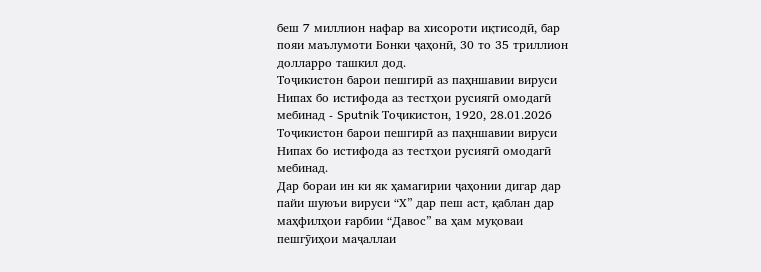беш 7 миллион нафар ва хисороти иқтисодӣ, бар пояи маълумоти Бонки ҷаҳонӣ, 30 то 35 триллион долларро ташкил дод.
Тоҷикистон барои пешгирӣ аз паҳншавии вируси Нипах бо истифода аз тестҳои русиягӣ омодагӣ мебинад - Sputnik Тоҷикистон, 1920, 28.01.2026
Тоҷикистон барои пешгирӣ аз паҳншавии вируси Нипах бо истифода аз тестҳои русиягӣ омодагӣ мебинад.
Дар бораи ин ки як ҳамагирии ҷаҳонии дигар дар пайи шуюъи вируси “Х” дар пеш аст, қаблан дар маҳфилҳои ғарбии “Давос” ва ҳам муқоваи пешгӯиҳои маҷаллаи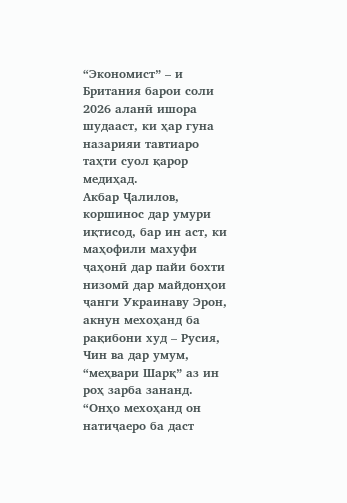“Экономист” – и Британия барои соли 2026 аланӣ ишора шудааст, ки ҳар гуна назарияи тавтиаро таҳти суол қарор медиҳад.
Акбар Ҷалилов, коршинос дар умури иқтисод, бар ин аст, ки маҳофили махуфи ҷаҳонӣ дар пайи бохти низомӣ дар майдонҳои ҷанги Украинаву Эрон, акнун мехоҳанд ба рақибони худ – Русия, Чин ва дар умум, “меҳвари Шарқ” аз ин роҳ зарба зананд.
“Онҳо мехоҳанд он натиҷаеро ба даст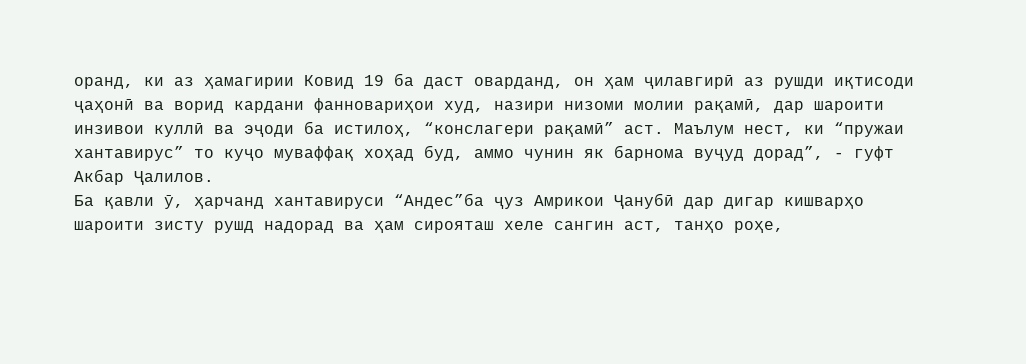оранд, ки аз ҳамагирии Ковид 19 ба даст оварданд, он ҳам ҷилавгирӣ аз рушди иқтисоди ҷаҳонӣ ва ворид кардани фанновариҳои худ, назири низоми молии рақамӣ, дар шароити инзивои куллӣ ва эҷоди ба истилоҳ, “конслагери рақамӣ” аст. Маълум нест, ки “пружаи хантавирус” то куҷо муваффақ хоҳад буд, аммо чунин як барнома вуҷуд дорад”, - гуфт Акбар Ҷалилов.
Ба қавли ӯ, ҳарчанд хантавируси “Андес”ба ҷуз Амрикои Ҷанубӣ дар дигар кишварҳо шароити зисту рушд надорад ва ҳам сирояташ хеле сангин аст, танҳо роҳе,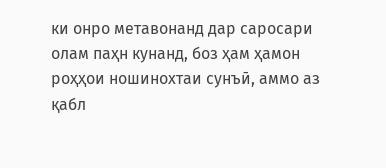ки онро метавонанд дар саросари олам паҳн кунанд, боз ҳам ҳамон роҳҳои ношинохтаи сунъӣ, аммо аз қабл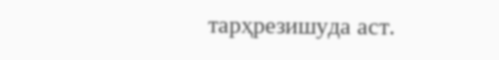тарҳрезишуда аст.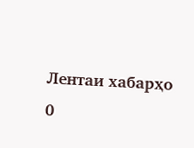Лентаи хабарҳо
0